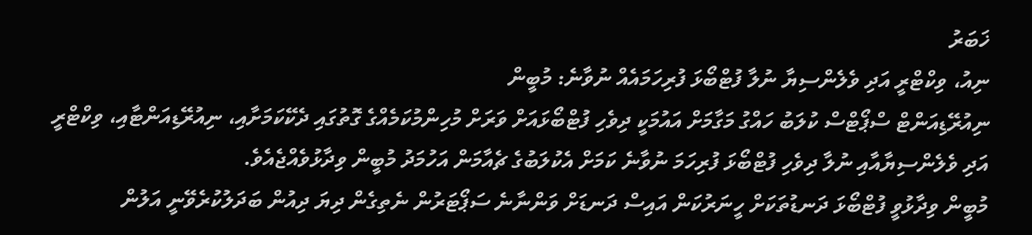ޚަބަރު
ނިއު، ވިކްޓްރީ އަދި ވެލެންސިޔާ ނުލާ ފުޓްބޯޅަ ފުރިހަމައެއް ނުވާނެ: މުބީން
ނިއުރޭޑިއަންޓް ސްޕޯޓްސް ކުލަބު ހައްގު މަގާމަށް އައުމަކީ ދިވެހި ފުޓްބޯޅައަށް ވަރަށް މުހިންމުކަމެއްގެ ގޮތުގައި ދެކޭކަމަށާއި، ނިއުރޭޑިއަންޓާއި، ވިކްޓްރީ އަދި ވެލެންސިޔާއާއި ނުލާ ދިވެހި ފުޓްބޯޅަ ފުރިހަމަ ނުވާނެ ކަމަށް އެކުލަބުގެ ޗެއާމަން އަހުމަދު މުބީން ވިދާޅުވެއްޖެއެވެ.
މުބީން ވިދާޅުވީ ފުޓްބޯޅަ ދަނޑުތަކަށް ހީނަރުކަން އައިސް ދަނޑަށް ވަންނާނެ ސަޕޯޓަރުން ނެތިގެން ދިޔަ ދިއުން ބަދަލުކުރެވޭނީ އަލުން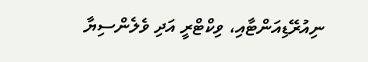ނިއުރޭޑިއަންޓާއި، ވިކްޓްރީ އަދި ވެލެންސިޔާ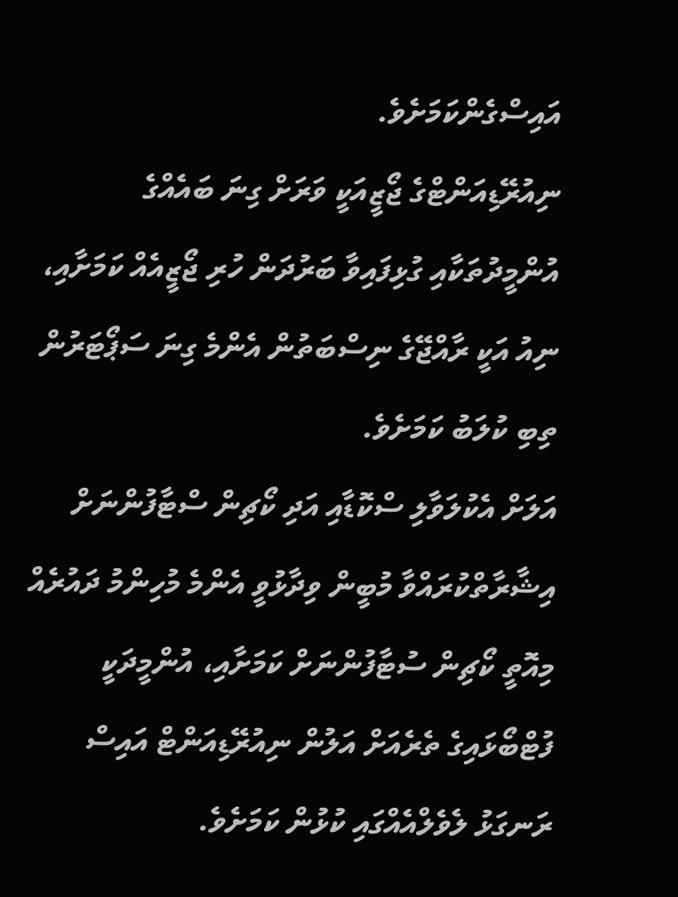އައިސްގެންކަމަށެވެ.
ނިއުރޭޑިއަންޓްގެ ޖޯޒީއަކީ ވަރަށް ގިނަ ބައެއްގެ އުންމީދުތަކާއި ގުޅިފައިވާ ބަރުދަން ހުރި ޖޯޒީއެއް ކަމަށާއި، ނިއު އަކީ ރާއްޖޭގެ ނިސްބަތުން އެންމެ ގިނަ ސަޕޯޓަރުން ތިބި ކުލަބު ކަމަށެވެ.
އަލަށް އެކުލަވާލި ސްކޮޑާއި އަދި ކޯޗިން ސްޓާފުންނަށް އިޝާރާތްކުރައްވާ މުބީން ވިދާޅުވީ އެންމެ މުހިންމު ދައުރެއް މިއޮތީ ކޯޗިން ސުޓާފުންނަށް ކަމަށާއި، އުންމީދަކީ ފުޓްބޯޅައިގެ ތެރެއަށް އަލުން ނިއުރޭޑިއަންޓް އައިސް ރަނގަޅު ލެވެލްއެއްގައި ކުޅުން ކަމަށެވެ.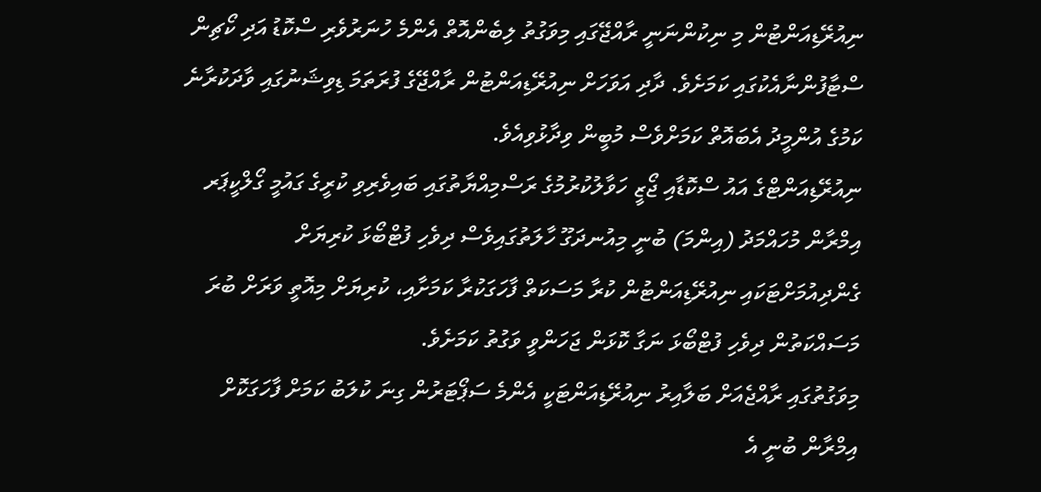ނިއުރޭޑިއަންޓުން މި ނިކުންނަނީ ރާއްޖޭގައި މިވަގުތު ލިބެންއޮތް އެންމެ ހުނަރުވެރި ސްކޮޑު އަދި ކޯޗިން ސްޓާފުންނާއެކުގައި ކަމަށެވެ. ދާދި އަވަހަށް ނިއުރޭޑިއަންޓުން ރާއްޖޭގެ ފުރަތަމަ ޑިވިޝަނުގައި ވާދަކުރާނެ ކަމުގެ އުންމީދު އެބައޮތް ކަމަށްވެސް މުބީން ވިދާޅުވިއެވެ.
ނިއުރޭޑިއަންޓްގެ އައު ސްކޮޑާއި ޖޯޒީ ހަވާލުކުރުމުގެ ރަސްމިއްޔާތުގައި ބައިވެރިވި ކުރީގެ ގައުމީ ގޯލްކީޕަރ އިމްރާން މުހައްމަދު (އިންމަ) ބުނީ މިއުނދަގޫ ހާލަތުގައިވެސް ދިވެހި ފުޓްބޯޅަ ކުރިޔަށް ގެންދިއުމަށްޓަކައި ނިއުރޭޑިއަންޓުން ކުރާ މަސަކަތް ފާހަގަކުރާ ކަމަށާއި، ކުރިޔަށް މިއޮތީ ވަރަށް ބުރަ މަސައްކަތުން ދިވެހި ފުޓްބޯޅަ ނަގާ ކޮޅަން ޖަހަންވީ ވަގުތު ކަމަށެވެ.
މިވަގުތުގައި ރާއްޖެއަށް ބަލާއިރު ނިއުރޭޑިއަންޓަކީ އެންމެ ސަޕޯޓަރުން ގިނަ ކުލަބު ކަމަށް ފާހަގަކޮށް އިމްރާން ބުނީ އެ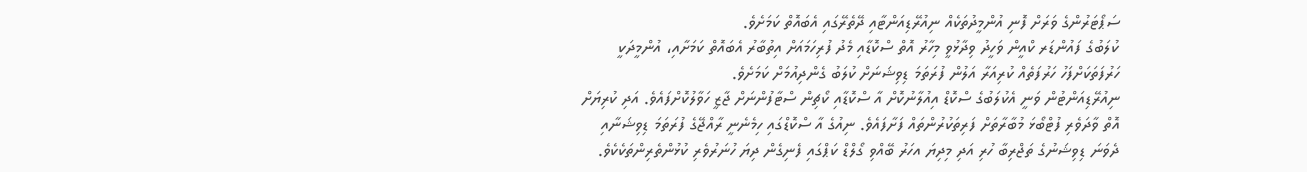ސަޕޯޓަރުންގެ ވަރަށް ފޮނި އުންމީދުތަކެއް ނިއުރޭޑިއަންޓާއި ދޭތެރޭގައި އެބައޮތް ކަމަށެވެ.
ކުލަބުގެ ފައުންޑަރ ކްއީން ވަހީދު ވިދާޅުވީ މިހާރު އޮތް ސްކޮޑާއި މެދު ފުރިހަމައަށް އިތުބާރު އެބައޮތް ކަމަށާއި، އުންމީދަކީ ހަރުފަތަކަށްފަހު ހަރުފަތެއް ކުރިއަރާ އަލުން ފުރަތަމަ ޑިވިޝަނަށް ކުލަބު ގެންދިއުމަށް ކަމަށެވެ.
ނިއުރޭޑިއަންޓުން ވަނީ އެކުލަބުގެ ސްކޮޑް އިއުލާނުކޮށް އާ ސްކޮޑާއި ކޯޗިން ސްޓާފުންނަށް ޖާޒީ ހަވާލުކޮށްފައެވެ. އަދި ކުރިޔަށް އޮތް ވާދަވެރި ފުޓްބޯޅަ މުބާރާތަށް ފަރިތަކުރުންތައް ފަށާފައެވެ. ނިއުގެ އާ ސްކޮޑްގައި ހިމެނެނީ ރާއްޖޭގެ ފުރަތަމަ ޑިވިޝަނާއި ދެވަނަ ޑިވިޝަނުގެ ތަޖްރިބާ ހުރި އަދި މިދިޔަ އހަރު ބޭއްވި ގޯލްޑް ކަޕްގައި ފެނިގެން ދިޔަ ހުނަރުވެރި ކުޅުންތެރިންތަކެކެވެ.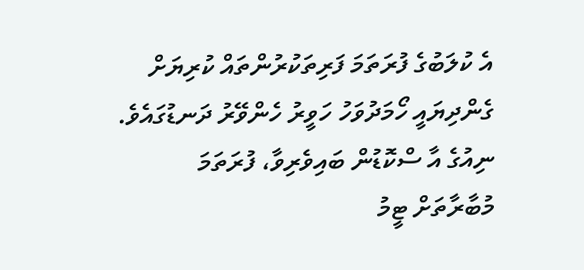އެ ކުލަބުގެ ފުރަތަމަ ފަރިތަކުރުންތައް ކުރިޔަށް ގެންދިޔައީ ހޯމަދުވަހު ހަވީރު ހެންވޭރު ދަނޑުގައެވެ. ނިއުގެ އާ ސްކޮޑުން ބައިވެރިވާ، ފުރަތަމަ މުބާރާތަށް ޓީމު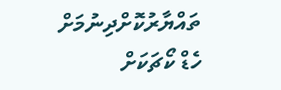ތައްޔާރުކޮށްދިނުމަށް ހެޑް ކޯޗަކަށް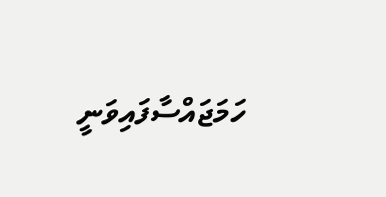ހަމަޖައްސާފައިވަނީ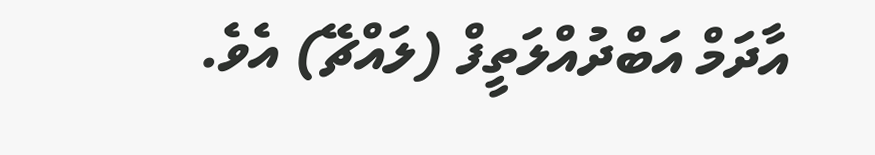އާދަމް އަބްދުއްލަތީފް (ލައްޗޭ) އެވެ.